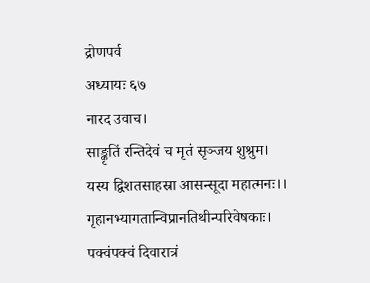द्रोणपर्व
अध्यायः ६७
नारद उवाच।
साङ्कृतिं रन्तिदेवं च मृतं सृञ्जय शुश्रुम।
यस्य द्विशतसाहस्रा आसन्सूदा महात्मनः।।
गृहानभ्यागतान्विप्रानतिथीन्परिवेषकाः।
पक्वंपक्वं दिवारात्रं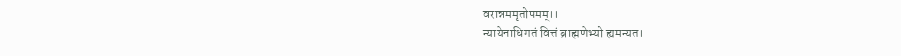वरान्नममृतोपमम्।।
न्यायेनाधिगतं वित्तं ब्राह्मणेभ्यो ह्यमन्यत।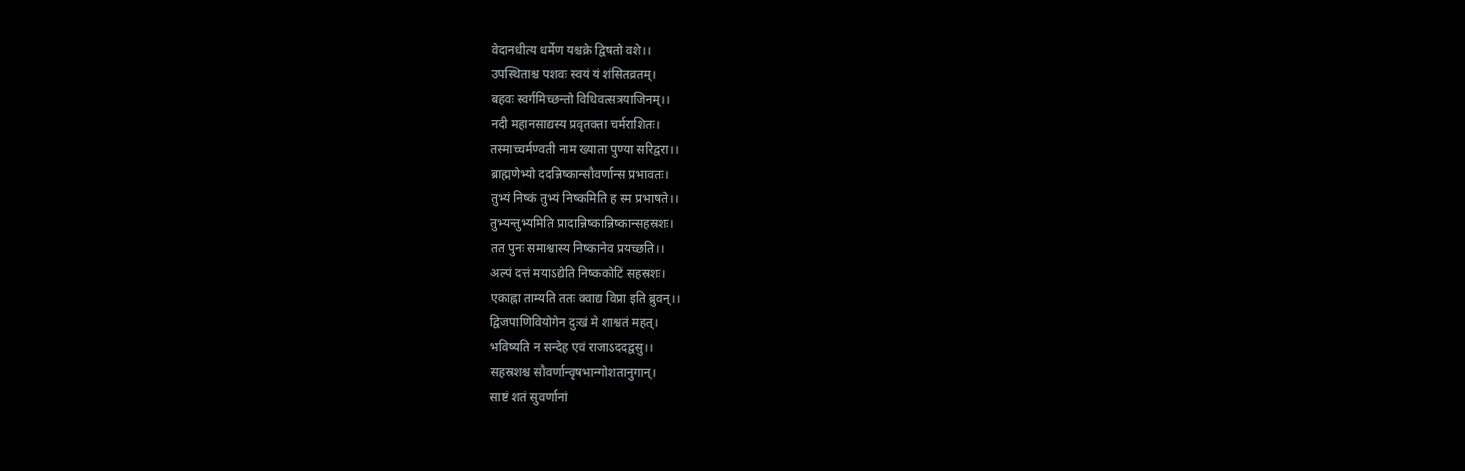वेदानधीत्य धर्मेण यश्चक्रे द्विषतो वशे।।
उपस्थिताश्च पशवः स्वयं यं शंसितव्रतम्।
बहवः स्वर्गमिच्छन्तो विधिवत्सत्रयाजिनम्।।
नदी महानसाद्यस्य प्रवृतक्ता चर्मराशितः।
तस्माच्चर्मण्वती नाम ख्याता पुण्या सरिद्वरा।।
ब्राह्मणेभ्यो ददन्निष्कान्सौवर्णान्स प्रभावतः।
तुभ्यं निष्कं तुभ्यं निष्कमिति ह स्म प्रभाषते।।
तुभ्यन्तुभ्यमिति प्रादान्निष्कान्निष्कान्सहस्रशः।
तत पुनः समाश्वास्य निष्कानेव प्रयच्छति।।
अल्पं दत्तं मयाऽद्येति निष्ककोटिं सहस्रशः।
एकाह्ना ताम्यति ततः क्वाद्य विप्रा इति ब्रुवन्।।
द्विजपाणिवियोगेन दुःखं मे शाश्वतं महत्।
भविष्यति न सन्देह एवं राजाऽददद्वसु।।
सहस्रशश्च सौवर्णान्वृषभान्गोशतानुगान्।
साष्टं शतं सुवर्णानां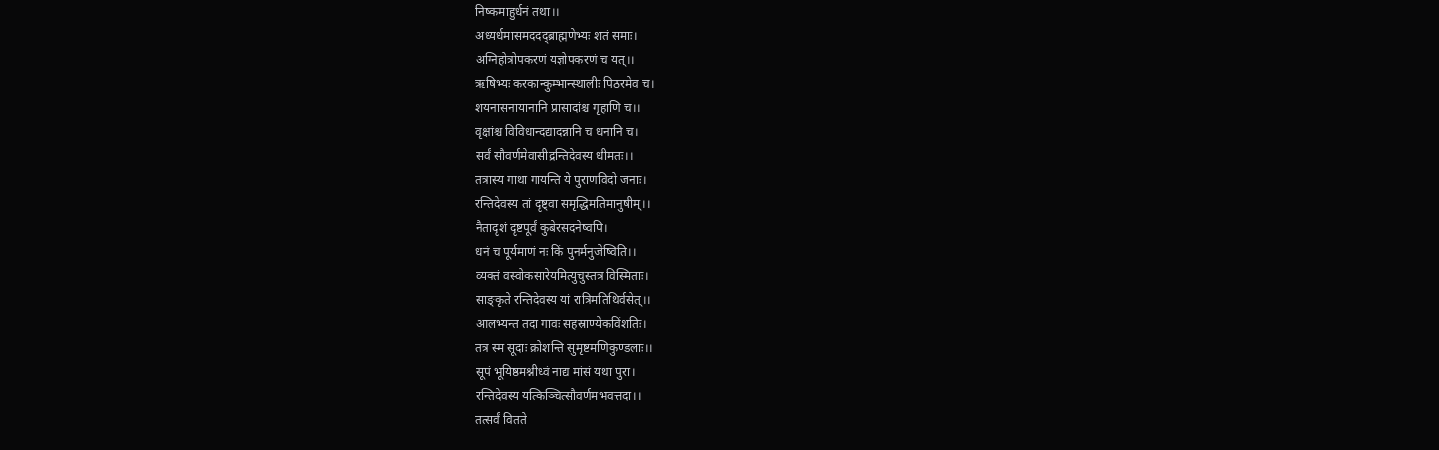निष्कमाहुर्धनं तथा।।
अध्यर्धमासमददद्ब्राह्मणेभ्यः शतं समाः।
अग्निहोत्रोपकरणं यज्ञोपकरणं च यत्।।
ऋषिभ्यः करकान्कुम्भान्स्थालीः पिठरमेव च।
शयनासनायानानि प्रासादांश्च गृहाणि च।।
वृक्षांश्च विविधान्दद्यादन्नानि च धनानि च।
सर्वं सौवर्णमेवासीद्रन्तिदेवस्य धीमतः।।
तत्रास्य गाथा गायन्ति ये पुराणविदो जनाः।
रन्तिदेवस्य तां दृष्ट्वा समृद्धिमतिमानुषीम्।।
नैतादृशं दृष्टपूर्वं कुबेरसदनेष्वपि।
धनं च पूर्यमाणं नः किं पुनर्मनुजेष्विति।।
व्यक्तं वस्वोकसारेयमित्युचुस्तत्र विस्मिताः।
साङ्कृते रन्तिदेवस्य यां रात्रिमतिथिर्वसेत्।।
आलभ्यन्त तदा गावः सहस्राण्येकविंशतिः।
तत्र स्म सूदाः क्रोशन्ति सुमृष्टमणिकुण्डलाः।।
सूपं भूयिष्ठमश्नीध्वं नाद्य मांसं यथा पुरा।
रन्तिदेवस्य यत्किञ्चित्सौवर्णमभवत्तदा।।
तत्सर्वं वितते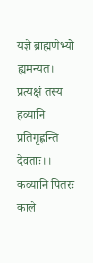यज्ञे ब्राह्मणेभ्यो ह्यमन्यत।
प्रत्यक्षं तस्य हव्यानि प्रतिगृह्णन्ति देवताः।।
कव्यानि पितरः काले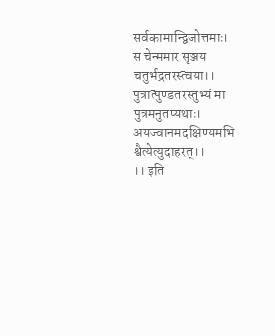सर्वकामान्द्विजोत्तमाः।
स चेन्ममार सृञ्जय चतुर्भद्रतरस्त्वया।।
पुत्रात्पुण्डतरस्तुभ्यं मा पुत्रमनुतप्यथाः।
अयज्वानमदक्षिण्यमभि श्वैत्येत्युदाहरत्।।
।। इति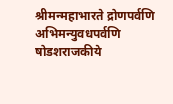श्रीमन्महाभारते द्रोणपर्वणि अभिमन्युवधपर्वणि
षोडशराजकीये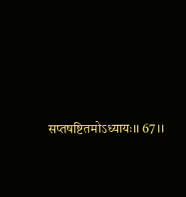सप्तषष्टितमोऽध्यायः।। 67 ।।